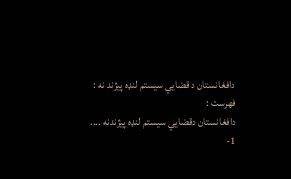دافغانستان د قضايي سيستم لنډه پيژند نه :
فهرست :
دافغانستان دقضايي سيستم لنډه پيژندنه ....
1-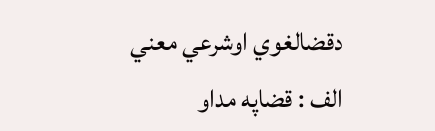دقضالغوي اوشرعي معني
الف : قضاپه مداو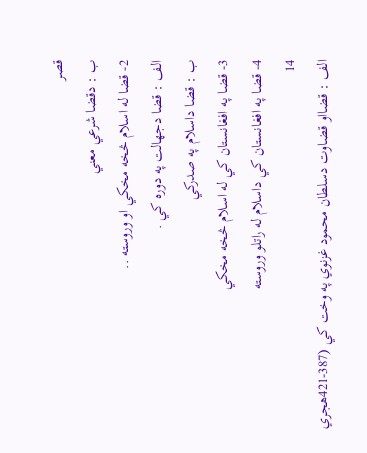قصر
ب : دقضا شرعي معني
2- قضا له اسلام څخه مخکي او وروسته ..
الف : قضا دجهالت په دوره کي .
ب : قضا داسلام په صدرکي
3- قضا په افغانستان کي له اسلام څخه مخکي
4- قضا په افغانستان کي داسلام له راتلو وروسته
14
الف : قضااو قضاوت دسلطان محمود غزنوي په وخت کي (387-421هجري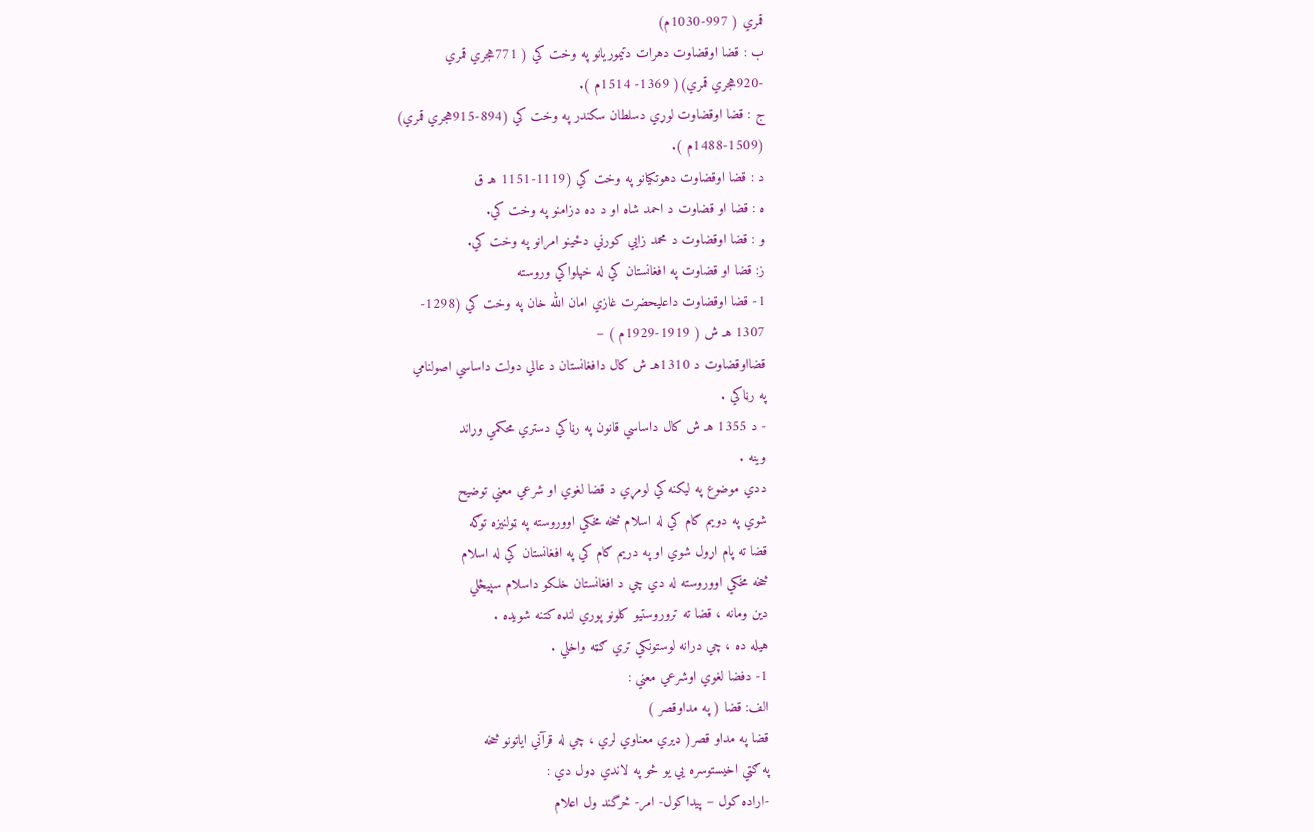قمري ( 997-1030م)
ب : قضا اوقضاوت دهرات دتيموريانو په وخت کي ( 771هجري قمري
-920هجري قمري)( 1369- 1514م ).
ج : قضا اوقضاوت لوړي دسلطان سکندر په وخت کي (894-915هجري قمري)
(1488-1509م ).
د : قضا اوقضاوت دهوتکيانو په وخت کي (1119-1151 هـ ق
ه : قضا او قضاوت د احمد شاه او د ده دزامنو په وخت کي.
و : قضا اوقضاوت د محمد زايي کورني دځينو امرانو په وخت کي.
ز: قضا او قضاوت په افغانستان کي له خپلواکي وروسته
1- قضا اوقضاوت داعليحضرت غازي امان الله خان په وخت کي (1298-
1307 هـ ش ( 1919-1929م ) –
قضااوقضاوت د 1310هـ ش کال دافغانستان د عالي دولت داساسي اصولنامي
په رڼاکي .
- د 1355 هـ ش کال داساسي قانون په رڼاکي دستري محکمي وړاند
وينه .
ددي موضوع په ليکنه کي لومړي د قضا لغوي او شرعي معني توضيح
شوي په دويم ګام کي له اسلام څخه مخکي اووروسته په ټولنيزه توګه
قضا ته پام اړول شوي او په دريم ګام کي په افغانستان کي له اسلام
څخه مخکي اووروسته له دي چي د افغانستان خلکو داسلام سپيڅلي
دين ومانه ، قضا ته تروروستيو کلونو پوري لنډه کتنه شويده .
هيله ده ، چي درانه لوستونکي تري ګټه واخلي .
1- دفضا لغوي اوشرعي معني :
الف: قضا ( په مداوقصر )
قضا په مداو قصر( ډيري معناوي لري ، چي له قرآني اياتونو څخه
په ګټي اخيستوسره يي يو څو په لاندي ډول دي :
-اراده کول – پيداکول- امر- څرگند ول اعلام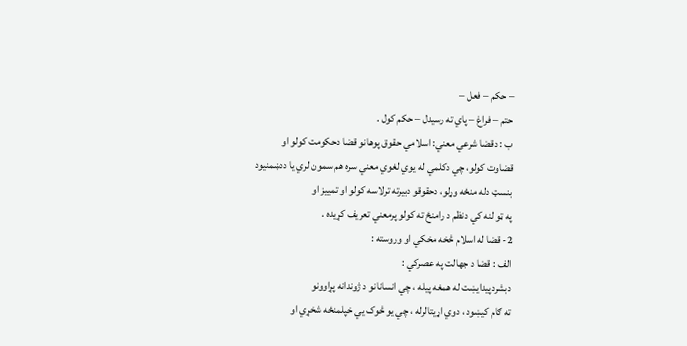– حکم – فعل –
حتم – فراغ – پاي ته رسيدل – حکم کول .
ب : دقضا شرعي معني: اسلامي حقوق پوهانو قضا دحکومت کولو او
قضاوت کولو، چي دکلمي له يوي لغوي معني سره هم سمون لري يا ددښمنيود
بنسټ دله منځه وړلو، دحقوقو دبيرته ترلاسه کولو او تمييز او
په ټو لنه کي دنظم د رامنځ ته کولو پرمعني تعريف کړيده .
2- قضا له اسلام څخه مخکي او وروسته :
الف : قضا د جهالت په عصرکي :
دبشردپيدايښت له همغه پيله ، چي انسانانو د ژوندانه پړاوونو
ته ګام کيښود ، دوي اړيتالرله ، چي يو څوک يي خپلمنځه شخړي او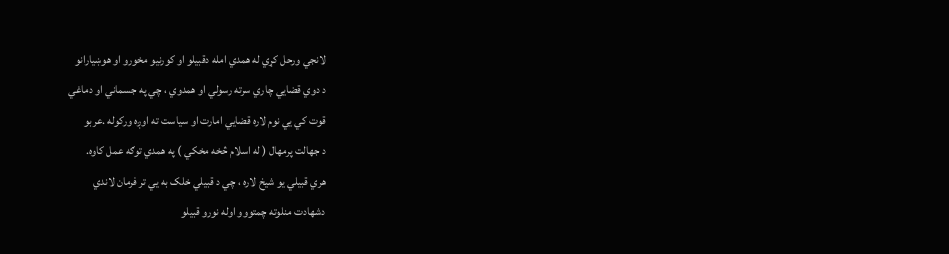لانجي ورحل کړي له همدي امله دقبيلو او کورنيو مخورو او هوښيارانو
د دوي قضايي چاري سرته رسولي او همدوي ، چي په جسماني او دماغي
قوت کي يي نوم لاره قضايي امارت او سياست ته اوږه ورکوله .عربو
د جهالت پرمهال ( له اسلام څخه مخکي ) په همدي توګه عمل کاوه.
هري قبيلي يو شيخ لاره ، چي د قبيلي خلک به يي تر فرمان لاندي
دشهادت منلوته چمتووو اوله نورو قبيلو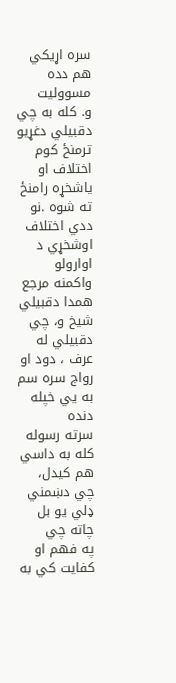سره اړيکي هم دده مسووليت
و. کله به چي دقبيلي دغړيو ترمنځ کوم اختلاف او ياشخړه رامنځ
ته شوه .نو ددي اختلاف اوشخړي د اوارولو واکمنه مرجع همدا دقبيلي
شيخ و، چي دقبيلي له عرف ، دود او رواج سره سم به يي خپله دنده
سرته رسوله کله به داسي هم کيدل، چي دښمني ډلي يو بل چاته چي
په فهم او کفايت کي به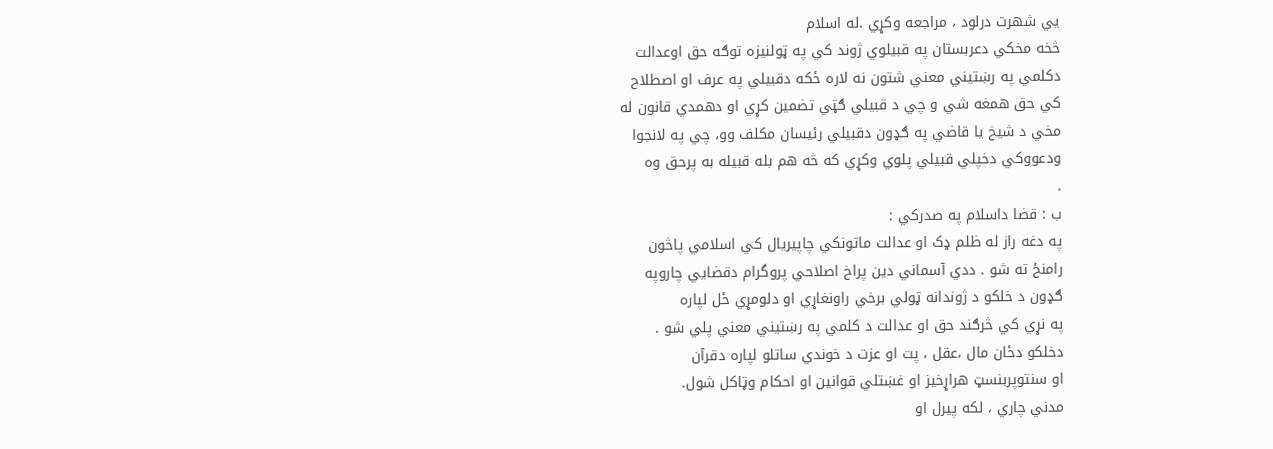يي شهرت درلود ، مراجعه وکړي .له اسلام
څخه مخکي دعربستان په قبيلوي ژوند کي په ټولنيزه توګه حق اوعدالت
دکلمي په رښتيني معني شتون نه لاره ځکه دقبيلي په عرف او اصطلاح
کي حق همغه شي و چي د قبيلي ګټي تضمين کړي او دهمدي قانون له
مخي د شيخ يا قاضي په ګډون دقبيلي رئيسان مکلف وو، چي په لانجوا
ودعووکي دخپلي قبيلي پلوي وکړي که څه هم بله قبيله به پرحق وه
.
ب : قضا داسلام په صدرکي :
په دغه راز له ظلم ډک او عدالت ماتونکي چاپيريال کي اسلامي پاڅون
رامنځ ته شو . ددي آسماني دين پراخ اصلاحي پروگرام دقضايي چاروپه
ګډون د خلکو د ژوندانه ټولي برخي راونغاړي او دلومړي ځل لپاره
په نړي کي څرګند حق او عدالت د کلمي په رښتيني معني پلي شو .
دخلکو دځان مال ،عقل ، پت او عزت د خوندي ساتلو لپاره دقرآن
او سنتوپربنسټ هراړخيز او غښتلي قوانين او احکام وټاکل شول.
مدني چاري ، لکه پيرل او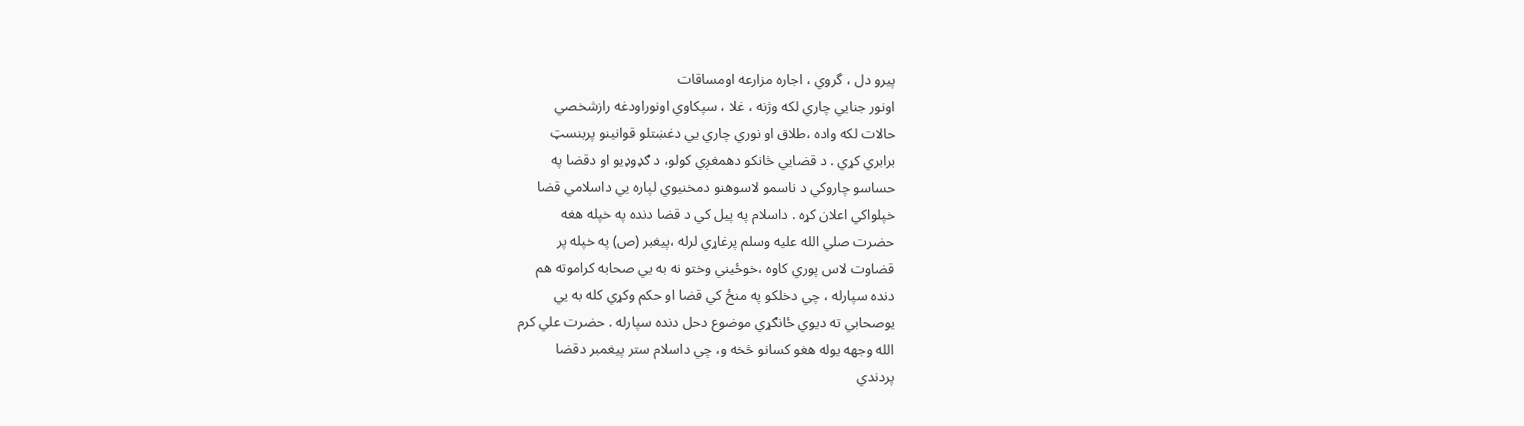پيرو دل ، گروي ، اجاره مزارعه اومساقات
اونور جنايي چاري لکه وژنه ، غلا ، سپکاوي اونوراودغه رازشخصي
حالات لکه واده ،طلاق او نوري چاري يي دغښتلو قوانينو پربنسټ
برابري کړي . د قضايي څانکو دهمغږي کولو، د ګډوډيو او دقضا په
حساسو چاروکي د ناسمو لاسوهنو دمخنيوي لپاره يي داسلامي قضا
خپلواکي اعلان کړه . داسلام په پيل کي د قضا دنده په خپله هغه
حضرت صلي الله عليه وسلم پرغاړي لرله ،پيغبر (ص) په خپله پر
قضاوت لاس پوري کاوه ،خوځيني وختو نه به يي صحابه کراموته هم
دنده سپارله ، چي دخلکو په منځ کي قضا او حکم وکړي کله به يي
يوصحابي ته ديوي ځانګړي موضوع دحل دنده سپارله . حضرت علي کرم
الله وجهه يوله هغو کسانو څخه و، چي داسلام ستر پيغمبر دقضا
پردندي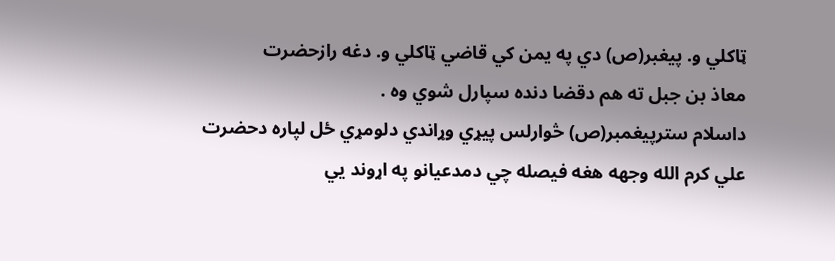ټاکلي و. پيغبر(ص) دي په يمن کي قاضي ټاکلي و. دغه رازحضرت
معاذ بن جبل ته هم دقضا دنده سپارل شوي وه .
داسلام سترپيغمبر(ص) څوارلس پيړي وړاندي دلومړي ځل لپاره دحضرت
علي کرم الله وجهه هغه فيصله چي دمدعيانو په اړوند يي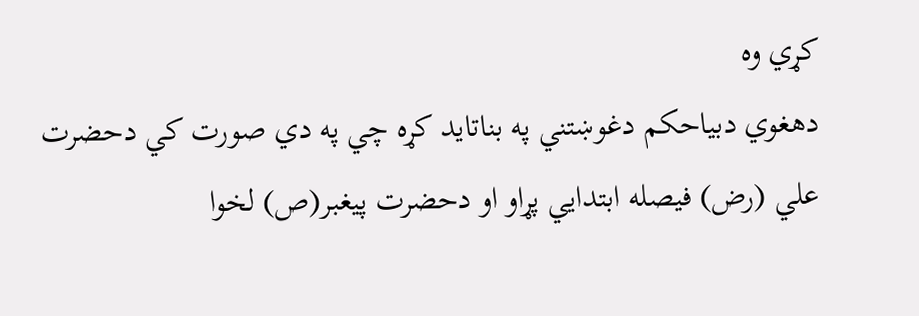کړي وه
دهغوي دبياحکم دغوښتني په بناتايد کړه چي په دي صورت کي دحضرت
علي (رض) فيصله ابتدايي پړاو او دحضرت پيغبر(ص) لخوا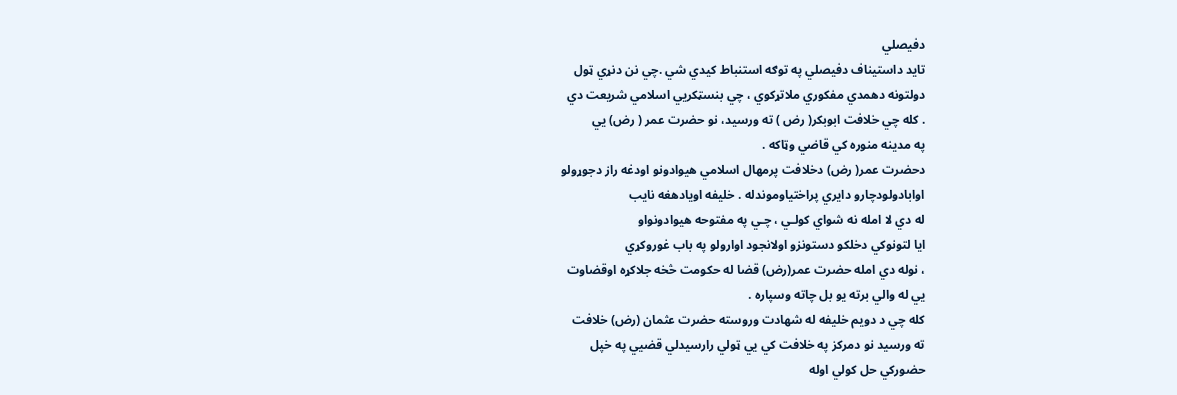دفيصلي
تايد داستيناف دفيصلي په توګه استنباط کيدي شي .چي نن دنړي ټول
دولتونه دهمدي مفکوري ملاتړکوي ، چي بنسټکريي اسلامي شريعت دي
. کله چي خلافت ابوبکر( رض ) ته ورسيد، نو حضرت عمر ( رض) يي
په مدينه منوره کي قاضي وټاکه .
دحضرت عمر( رض) دخلافت پرمهال اسلامي هيوادونو اودغه راز دجوړولو
اوابادولودچارو دايري پراختياوموندله . خليفه اويادهغه نايب
له دي لا امله نه شواي کولـي ، چـي په مفتوحه هيوادونواو
ايا لتونوکي دخلکو دستونزو اولانجود اوارولو په باب غوروکړي
، نوله دي امله حضرت عمر(رض) قضا له حکومت څخه جلاکړه اوقضاوت
يي له والي برته يو بل چاته وسپاره .
کله چي د دويم خليفه له شهادت وروسته حضرت عثمان (رض) خلافت
ته ورسيد نو دمرکز په خلافت کي يي ټولي رارسيدلي قضيي په خپل
حضورکي حل کولي اوله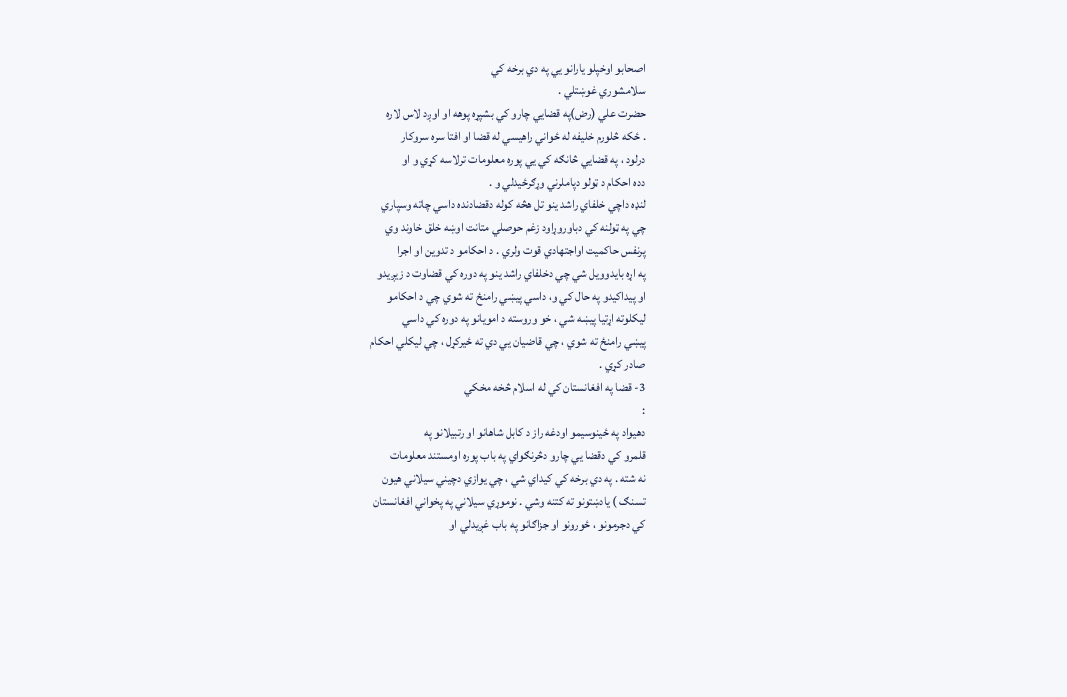اصحابو اوخپلو يارانو يي په دي برخه کي
سلامشوري غوښتلي .
حضرت علي (رض)په قضايي چارو کي بشپړه پوهه او اوږد لاس لاره
. ځکه څلورم خليفه له ځواني راهيسي له قضا او افتا سره سروکار
درلود ، په قضايي څانګه کي يي پوره معلومات ترلاسه کړي و او
دده احکام د ټولو دپاملرني وړګرځيدلي و .
لنډه داچي خلفاي راشد ينو تل هڅه کوله دقضادنده داسي چاته وسپاري
چي په ټولنه کي دباوروړاود زغم حوصلي متانت اوښه خلق خاوند وي
پرنفس حاکميت اواجتهادي قوت ولري . د احکامو د تدوين او اجرا
په اړه بايدوويل شي چي دخلفاي راشد ينو په دوره کي قضاوت د زيږيدو
او پيداکيدو په حال کي و، داسي پيښي رامنځ ته شوي چي د احکامو
ليکلوته اړتيا پيښه شي ، خو وروسته د امويانو په دوره کي داسي
پيښي رامنځ ته شوي ، چي قاضيان يي دي ته ځيرکړل ، چي ليکلي احکام
صادر کړي .
3- قضا په افغانستان کي له اسلام څخه مخکي
:
دهيواد په ځينوسيمو اودغه راز د کابل شاهانو او رتبيلانو په
قلمرو کي دقضا يي چارو دڅرنګواي په باب پوره اومستند معلومات
نه شته . په دي برخه کي کيداي شي ، چي يوازي دچيني سيلاني هيون
تسنګ ) يادښتونو ته کتنه وشي . نوموړي سيلاني په پخواني افغانستان
کي دجرمونو ، ځورونو او جزاګانو په باب غږيدلي او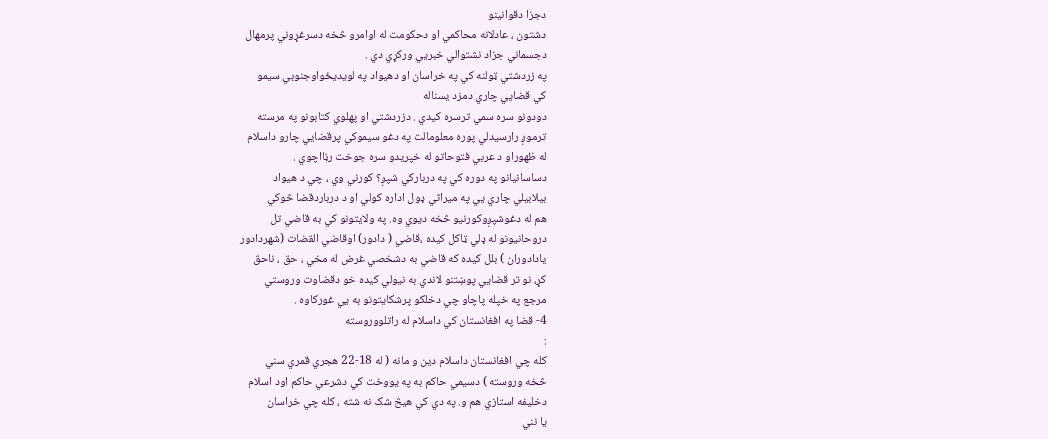دجزا دقوانينو
دشتون ، عادلانه محاکمي او دحکومت له اوامرو څخه دسرغړوني پرمهال
دجسماني جزاد نشتوالي خبريي ورکړي دي .
په زردشتي ټولنه کي په خراسان او دهيواد په لويديځواوجنوبي سيمو
کي قضايي چاري دمزد يسناله
دودونو سره سمي ترسره کيدي . دزردشتي او پهلوي کتابونو په مرسته
ترموږ رارسيدلي پوره معلومالت په دغو سيموکي پرقضايي چارو داسلام
له ظهوراو د عربي فتوحاتو له خپريدو سره جوخت رڼااچوي .
دساسانيانو په دوره کي په دربارکي شپږ؟ کورني وي ، چي د هيواد
بيلابيلي چاري يي په ميراثي ډول اداره کولي او د درباردقضا څوکي
هم له دغوشپږوکورنيو څخه ديوي وه. په ولايتونو کي به قاضي تل
دروحانيونو له ډلي ټاکل کيده ،قاضي ( دادور) اوقاضي القضات (شهردادور
يادادوران ) بلل کيده که قاضي به دشخصي غرض له مخي ، حق ، ناحق
کړ، نو تر قضايي پوښتنو لاندي به نيولي کيده خو دقضاوت وروستي
مرجع په خپله پاچاو چي دخلکو پرشکايتونو به يي غورکاوه .
4- قضا په افغانستان کي داسلام له راتلووروسته
:
کله چي افغانستان داسلام دين و مانه ( له 18-22 هجري قمري سني
څخه وروسته ) دسيمي حاکم به په يووخت کي دشرعي حاکم اود اسلام
دخليفه استازي هم و. په دي کي هيڅ شک نه شته ، کله چي خراسان
يا نني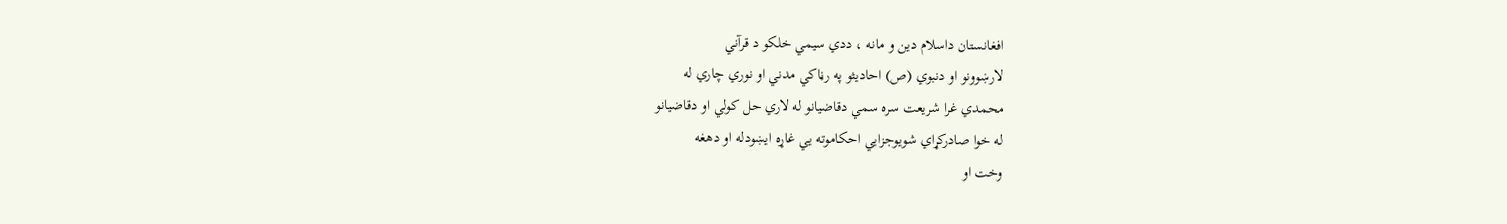افغانستان داسلام دين و مانه ، ددي سيمي خلکو د قرآني
لارښوونو او دنبوي (ص) احاديثو په رڼاکي مدني او نوري چاري له
محمدي غرا شريعت سره سمي دقاضيانو له لاري حل کولي او دقاضيانو
له خوا صادرکړاي شويوجزايي احکاموته يي غاړه ايښودله او دهغه
وخت او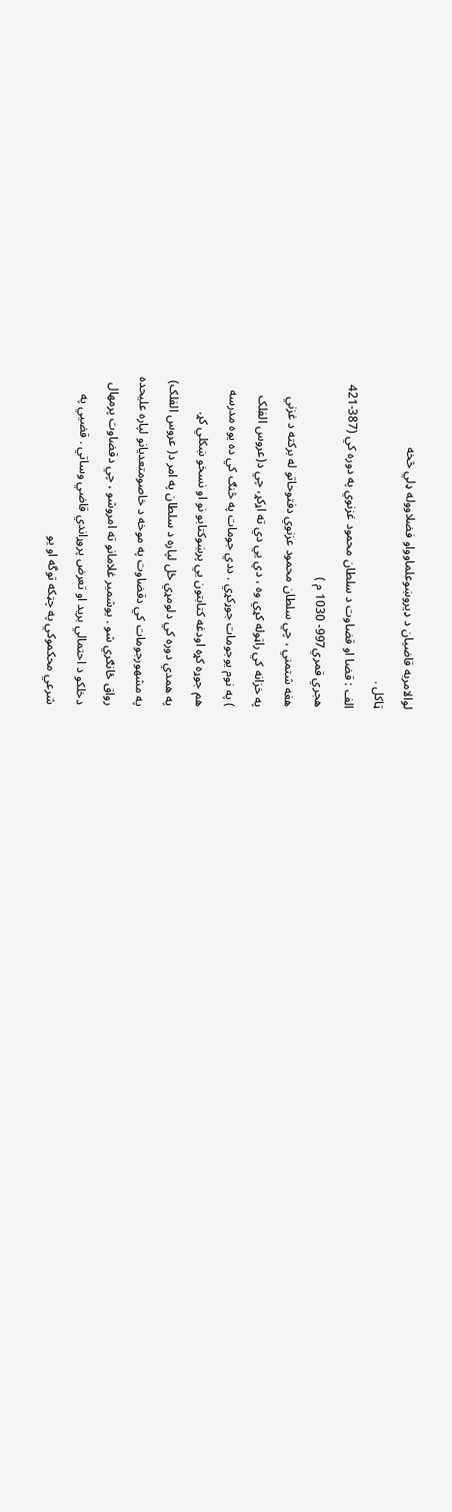لوالامربه قاضيان د ډيروښوعلماوواو فضلاووله ډلي څخه
ټاکل .
الف : قضا او قضاوت د سلطان محمود غزنوي په دوره کي (387-421
هجري قمري997- 1030 م )
هغه شتمني ، چي سلطان محمود عزنوي دفتوحاتو له برکته د غزني
په خزانه کي راټوله کړي وه ، دي يي دي ته اړکړ، چي د(عروس الفلک
) په نوم يوجومات جوړکړي . ددي جومات په څنګ کي ده يوه مدرسه
هم جوړه کړه اودغه کتابتون يي پرښوکتابو نو او نسخو ښکلي کړ.
په همدي دوره کي دلومړي ځل لپاره د سلطان په امر د( عروس الفلک)
په مشهورجومات کي دقضاوت په موخه د خاصومتعديانو لپاره عليحده
رواق ځانګري شو . يوشمير غلامانو ته امروشو ، چي دقضاوت پرمهال
دخلکو د احتمالي بريد او تعرض پروړاندي قاضي وساتي . قضيي په
شرعي محکموکي په چټکه توگه او يو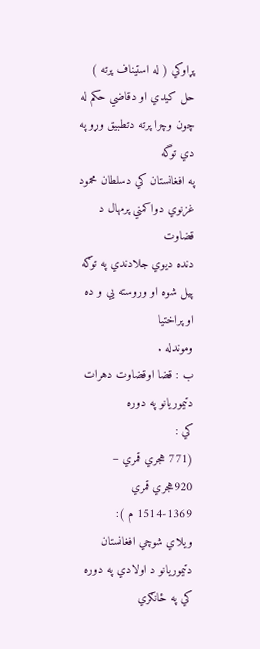پړاوکي ( له استيناف پرته )
حل کيدي او دقاضي حکم له چون وچرا پرته دتطبيق وړو په دي توگه
په افغانستان کي دسلطان محمود غزنوي دواکمني پرمهال د قضاوت
دنده ديوي جلادندي په توګه پيل شوه او وروسته يي و ده او پراختيا
وموندله .
ب : قضا اوقضاوت دهرات دتيموريانو په دوره
کي :
(771 هجري قمري – 920هجري قمري 1369-1514 م ):
ويلاي شوچي افغانستان دتيموريانو د اولادي په دوره کي په ځانګري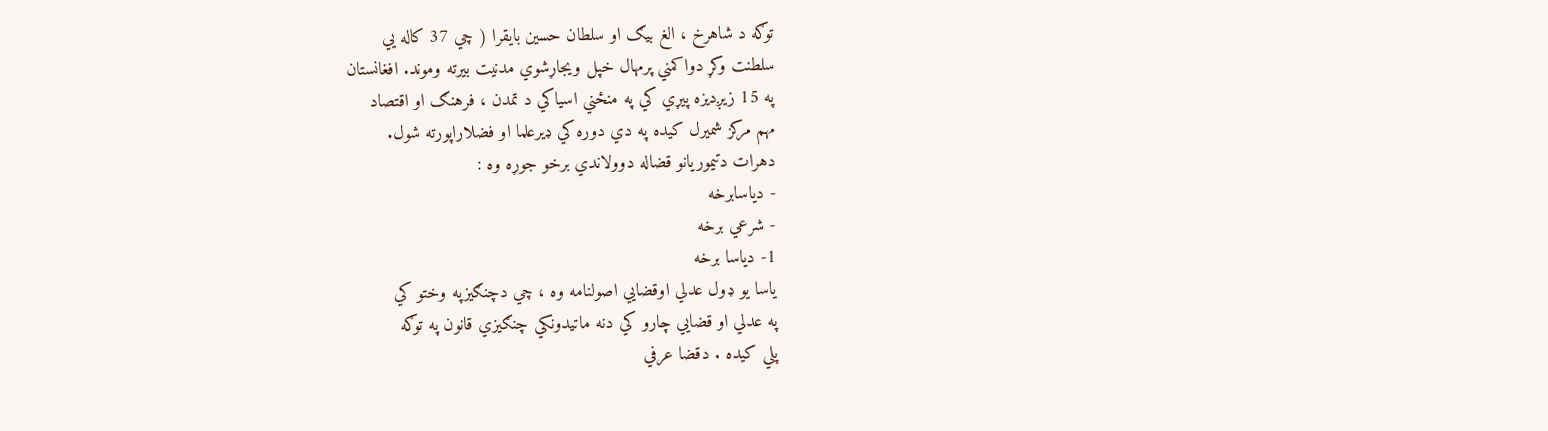توګه د شاهرخ ، الغ بيګ او سلطان حسين بايقرا ( چي 37 کاله يي
سلطنت وکړ دواکمني پرمهال خپل ويجاړشوي مدنيت بيرته وموند. افغانستان
په 15 زيږديزه پيړي کي په منځني اسياکي د تمدن ، فرهنګ او اقتصاد
مهم مرکز شميرل کيده په دي دوره کي ډيرعلما او فضلاراپورته شول.
دهرات دتيموريانو قضاله دوولاندي برخو جوړه وه :
- دياسابرخه
- شرعي برخه
1- دياسا برخه
ياسا يو ډول عدلي اوقضايي اصولنامه وه ، چي دچنګيزپه وختو کي
په عدلي او قضايي چارو کي دنه ماتيدونکي چنګيزي قانون په توګه
پلي کيده . دقضا عرفي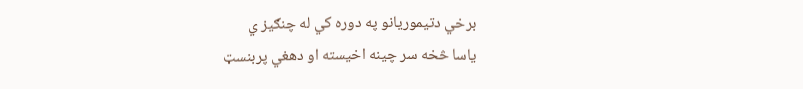برخي دتيموريانو په دوره کي له چنګيز ي
ياسا څخه سر چينه اخيسته او دهغي پربنسټ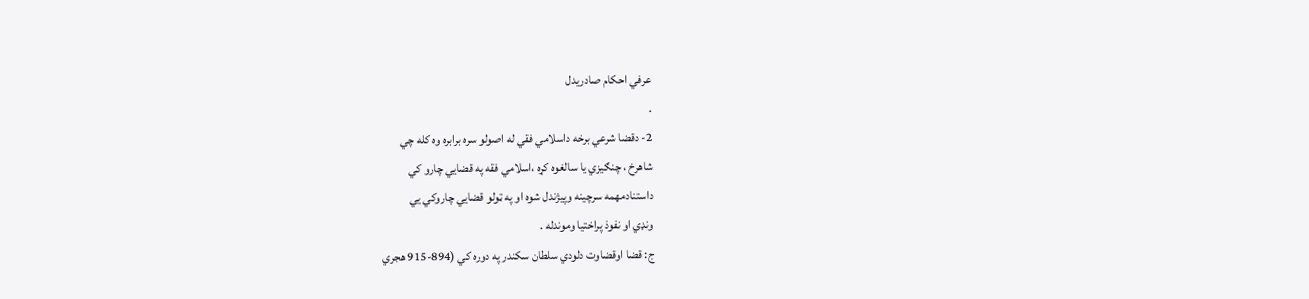عرفي احکام صادريدل
.
2- دقضا شرعي برخه داسلامي فقي له اصولو سره برابره وه کله چي
شاهرخ ، چنګيزي يا سالغوه کړه ،اسلامي فقه په قضايي چارو کي
داستنادمهمه سرچينه وپيژندل شوه او په ټولو قضايي چاروکي يي
ونډي او نفوذ پراختيا وموندله .
ج: قضا اوقضاوت دلودي سلطان سکندر په دوره کي (894-915 هجري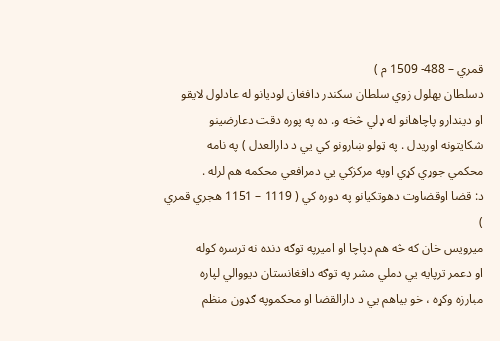قمري – 488- 1509 م )
دسلطان بهلول زوي سلطان سکندر دافغان لوديانو له عادلول لايقو
او ديندارو پاچاهانو له ډلي څخه و. ده په پوره دقت دعارضينو
شکايتونه اوريدل . په ټولو ښارونو کي يي د دارالعدل ) په نامه
محکمي جوړي کړي اوپه مرکزکي يي دمرافعي محکمه هم لرله .
د: قضا اوقضاوت دهوتکيانو په دوره کي ( 1119 – 1151 هجري قمري
)
ميرويس خان که څه هم دپاچا او اميرپه توګه دنده نه ترسره کوله
او دعمر ترپايه يي دملي مشر په توګه دافغانستان ديووالي لپاره
مبارزه وکړه ، خو بياهم يي د دارالقضا او محکموپه ګډون منظم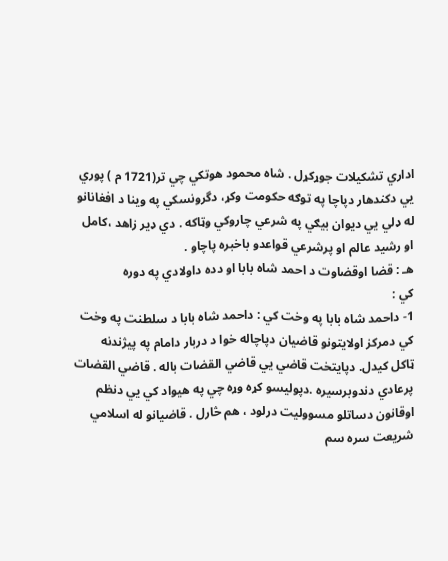اداري تشکيلات جوړکړل . شاه محمود هوتکي چي تر(1721 م ) پوري
يي دکندهار دپاچا په توګه حکومت وکړ، دگرونسکي په وينا د افغانانو
له ډلي يي ديوان بيګي په شرعي چاروکي وټاکه . دي ډير زاهد ،کامل
او رشيد عالم او پرشرعي قواعدو باخبره پاچاو .
هـ : قضا اوقضاوت د احمد شاه بابا او دده داولادي په دوره
کي :
1- داحمد شاه بابا په وخت کي : داحمد شاه بابا د سلطنت په وخت
کي دمرکز اولايتونو قاضيان دپاچاله خوا د دربار دامام په پيژندنه
ټاکل کيدل. دپايتخت قاضي يي قاضي القضات باله . قاضي القضات
پرعادي دندوبرسيره .دپوليسو کړه وړه چي په هيواد کي يي دنظم
اوقانون دساتلو مسووليت درلود ، هم څارل . قاضيانو له اسلامي
شريعت سره سم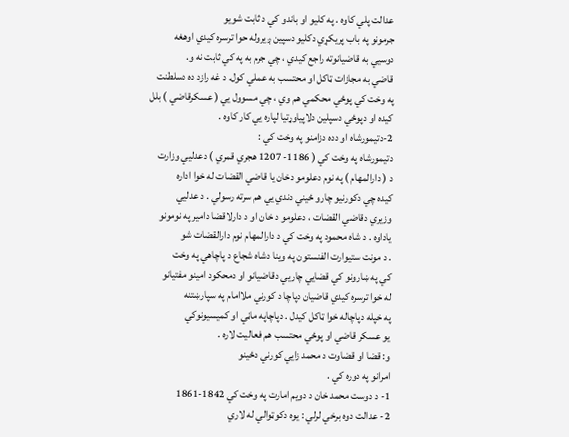عدالت پلي کاوه . په کليو او باندو کي د ثابت شويو
جرمونو په باب پريکړي دکليو دسپين ږيروله حوا ترسره کيدي اوهغه
دوسيي به قاضيانوته راجع کيدي ، چي جرم به په کي ثابت نه و.
قاضي به مجازات ټاکل او محتسب به عملي کول. د غه رازد ده دسلطنت
په وخت کي پوځي محکمي هم وي ، چي مسوول يي ( عسکرقاضي ) بلل
کيده او دپوځي دسپلين دلاپياوړتيا لپاره يي کار کاوه .
2-دتيمورشاه او دده دزامنو په وخت کي :
دتيمورشاه په وخت کي ( 1186- 1207 هجري قمري ) دعدليي وزارت
د ( دارالمهام ) په نوم دعلومو دخان يا قاضي القضات له خوا اداره
کيده چي دکورنيو چارو ځيني دندي يي هم سرته رسولي . د عدليي
وزيري دقاضي القضات ، دعلومو د خان او د دارلاقضا دامير په نومونو
ياداوه . د شاه محمود په وخت کي د دارالمهام نوم دارالقضات شو
. د مونت ستيوارت الفنستون په وينا دشاه شجاع د پاچاهي په وخت
کي په ښارونو کي قضايي چاريي دقاضيانو او دمحکود امينو مفتيانو
له خوا ترسره کيدي قاضيان دپاچا د کورني ملاامام په سپارښتنه
په خپله دپاچاله خوا ټاکل کيدل . دپاچاپه ماڼي او کميسيونوکي
يو عسکر قاضي او پوځي محتسب هم فعاليت لاره .
و: قضا او قضاوت د محمد زايي کورني دځينو
امرانو په دوره کي .
1- د دوست محمد خان د دويم امارت په وخت کي 1842-1861
2- عدالت دوه برخي لرلي : يوه دکوټوالي له لاري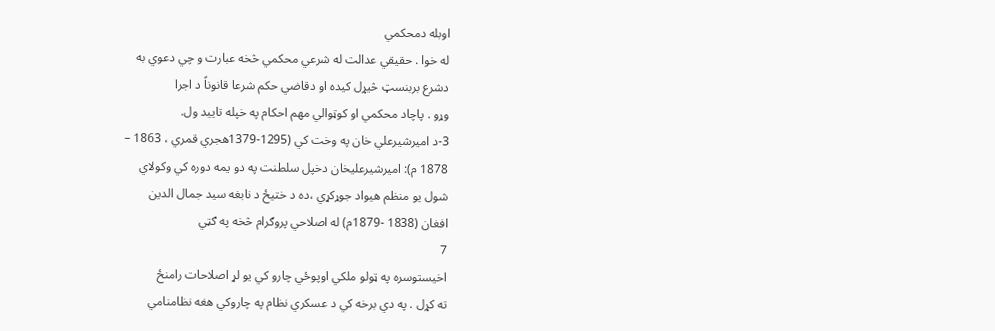اوبله دمحکمي
له خوا . حقيقي عدالت له شرعي محکمي څخه عبارت و چي دعوي به
دشرع بربنسټ څيړل کيده او دقاضي حکم شرعا قانوناً د اجرا
وړو . پاچاد محکمي او کوټوالي مهم احکام په خپله تاييد ول.
3-د اميرشيرعلي خان په وخت کي (1295-1379هجري قمري ، 1863 –
1878 م): اميرشيرعليخان دخپل سلطنت په دو يمه دوره کي وکولاي
شول يو منظم هيواد جوړکړي ،ده د ختيځ د نابغه سيد جمال الدين
افغان (1838 -1879م) له اصلاحي پروګرام څخه په ګټي
7
اخيستوسره په ټولو ملکي اوپوځي چارو کي يو لړ اصلاحات رامنځ
ته کړل . په دي برخه کي د عسکري نظام په چاروکي هغه نظامنامي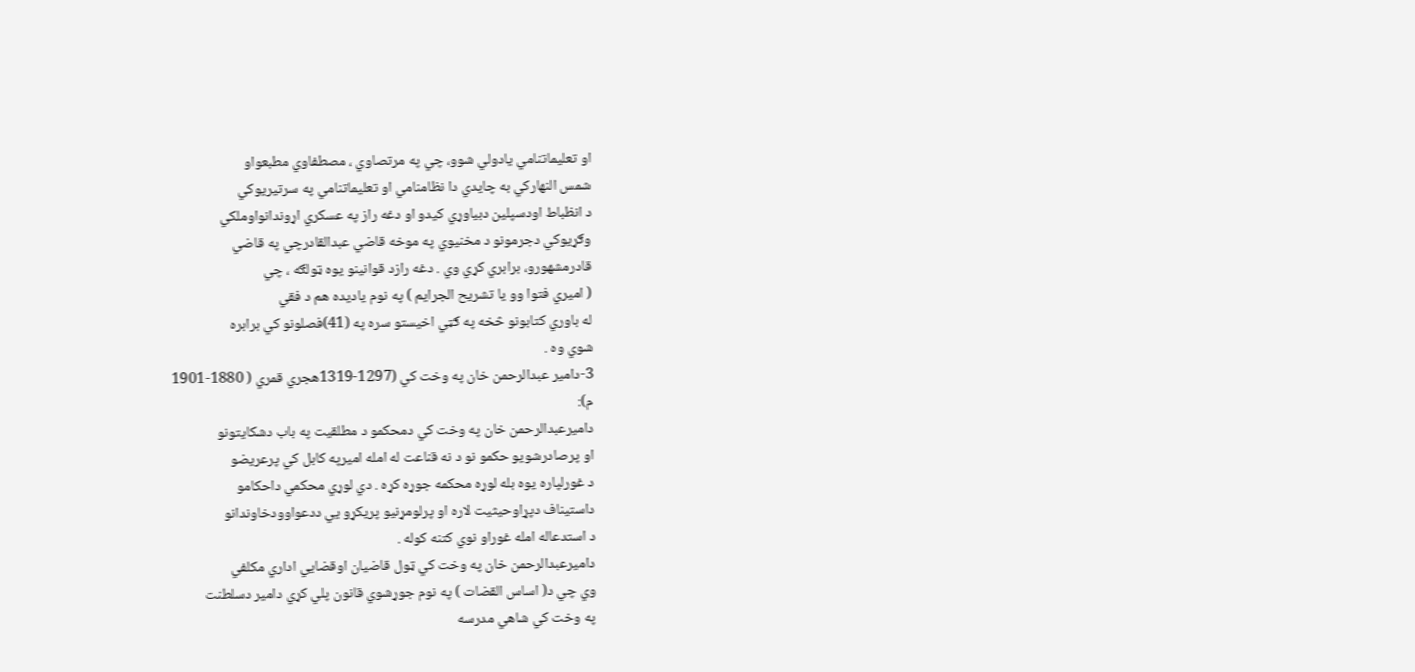او تعليماتنامي يادولي شوو، چي په مرتصاوي ، مصطفاوي مطبعواو
شمس النهارکي به چايدي دا نظامنامي او تعليماتنامي په سرتيريوکي
د انظباط اودسپلين دبياوړي کيدو او دغه راز په عسکري اړوندانواوملکي
وګړيوکي دجرمونو د مخنيوي په موخه قاضي عبدالقادرچي په قاضي
قادرمشهورو، برابري کړي وي . دغه رازد قوانينو يوه ټولګه ، چي
( اميري فتوا وو يا تشريح الجرايم ) په نوم ياديده هم د فقي
له باوري کتابونو څخه په ګټي اخيستو سره په (41)فصلونو کي برابره
شوي وه .
3-دامير عبدالرحمن خان په وخت کي (1297-1319هجري قمري ( 1880-1901
م):
داميرعبدالرحمن خان په وخت کي دمحکمو د مطلقيت په باب دشکايتونو
او پرصادرشويو حکمو نو د نه قناعت له امله اميرپه کابل کي پرعريضو
د غورلپاره يوه بله لوړه محکمه جوړه کړه . دي لوړي محکمي داحکامو
داستيناف دپړاوحيثيت لاره او پرلومړنيو پريکړو يي ددعواوودخاوندانو
د استدعاله امله غوراو نوي کتنه کوله .
داميرعبدالرحمن خان په وخت کي ټول قاضيان اوقضايي اداري مکلفي
وي چي د( اساس القضات ) په نوم جوړشوي قانون پلي کړي دامير دسلطنت
په وخت کي شاهي مدرسه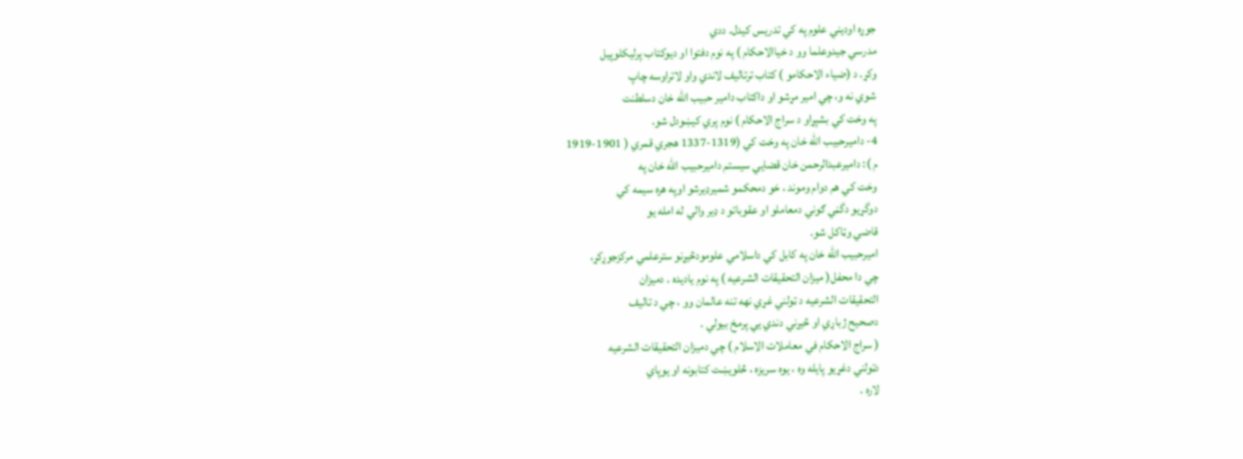جوړه اوديني علوم په کي تدريس کيدل. ددي
مدرسي جيدوعلما وو د خياالاحکام ) په نوم دفتوا او ديوکتاب پرليکلوپيل
وکړ. د (ضياء الاحکامو ) کتاب ترتاليف لاندي واو لاتراوسه چاپ
شوي نه و، چي امير مړشو او داکتاب دامير حبيب الله خان دسلطنت
په وخت کي بشپړاو د سراج الاحکام ) نوم پري کيښودل شو.
4- داميرحبيب الله خان په وخت کي (1319-1337 هجري قمري ( 1901-1919
م ): داميرعبدالرحمن خان قضايي سيستم داميرحبيب الله خان په
وخت کي هم دوام وموند ، خو دمحکمو شميرډيرشو اوپه هره سيمه کي
دوگړيو دگڼي ګوني دمعاملو او عقوباتو د ډير والي له امله يو
قاضي وټاکل شو.
اميرحبيب الله خان په کابل کي داسلامي علومودڅيړنو سترعلمي مرکزجوړکړ،
چي دا محفل( ميزان التحقيقات الشرعيه ) په نوم ياديده . دميزان
التحقيقات الشرعيه د ټولني غړي نهه تنه عالمان وو ، چي د تاليف
دصحيح ژباړي او څيړني دندي يي پرمخ بيولي .
( سراج الاحکام في معاملات الاسلام ) چي دميزان التحقيقات الشرعيه
دټولني دغړيو پايله وه ، يوه سريزه ، څلويښت کتابونه او يوپاي
لاره .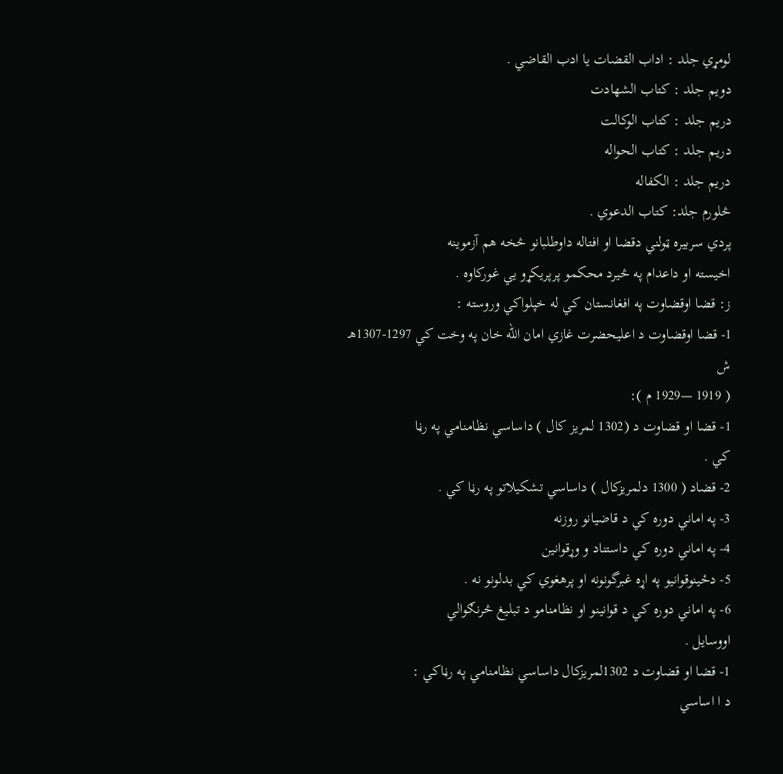لومړي جلد : اداب القضات يا ادب القاضي .
دويم جلد : کتاب الشهادت
دريم جلد : کتاب الوکالت
دريم جلد : کتاب الحواله
دريم جلد : الکفاله
څلورم جلد: کتاب الدعوي .
پردي سربيره ټولني دقضا او افتاله داوطلبانو څخه هم آزموينه
اخيسته او داعدام په څيرد محکمو پرپريکړو يي غورکاوه .
ز: قضا اوقضاوت په افغانستان کي له خپلواکي وروسته :
1- قضا اوقضاوت د اعليحضرت غازي امان الله خان په وخت کي 1297-1307هـ
ش
( 1919 —1929 م ):
1- قضا او قضاوت د (1302 لمريز کال ) داساسي نظامنامي په رڼا
کي .
2- قضاد ( 1300 دلمريزکال ) داساسي تشکيلاتو په رڼا کي .
3- په اماني دوره کي د قاضيانو روزنه
4- په اماني دوره کي داستناد و وړقوانين
5- دځينوقوانيو په اړه غبرگونونه او پرهغوي کي بدلونو نه .
6- په اماني دوره کي د قوانينو او نظامنامو د تبليغ څرنګوالي
اووسايل .
1- قضا او قضاوت د 1302لمريزکال داساسي نظامنامي په رڼاکي :
د ا اساسي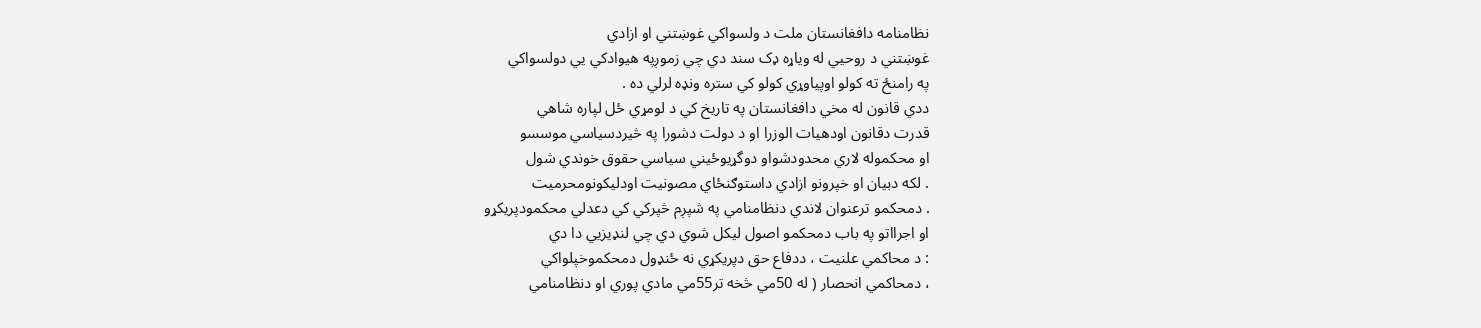نظامنامه دافغانستان ملت د ولسواکي غوښتني او ازادي
غوښتني د روحيي له وياړه ډک سند دي چي زموږپه هيوادکي يي دولسواکي
په رامنځ ته کولو اوپياوړي کولو کي ستره ونډه لرلي ده .
ددي قانون له مخي دافغانستان په تاريخ کي د لومړي ځل لپاره شاهي
قدرت دقانون اودهيات الوزرا او د دولت دشورا په څيردسياسي موسسو
او محکموله لاري محدودشواو دوگړيوځيني سياسي حقوق خوندي شول
. لکه دبيان او خپرونو ازادي داستوګنځاي مصونيت اودليکونومحرميت
. دمحکمو ترعنوان لاندي دنظامنامي په شپږم څپرکي کي دعدلي محکمودپريکړو
او اجرااتو په باب دمحکمو اصول ليکل شوي دي چي لنډيزيي دا دي
: د محاکمي علنيت ، ددفاع حق دپريکړي نه ځنډول دمحکموخپلواکي
، دمحاکمي انحصار ( له 50مي څخه تر55مي مادي پوري او دنظامنامي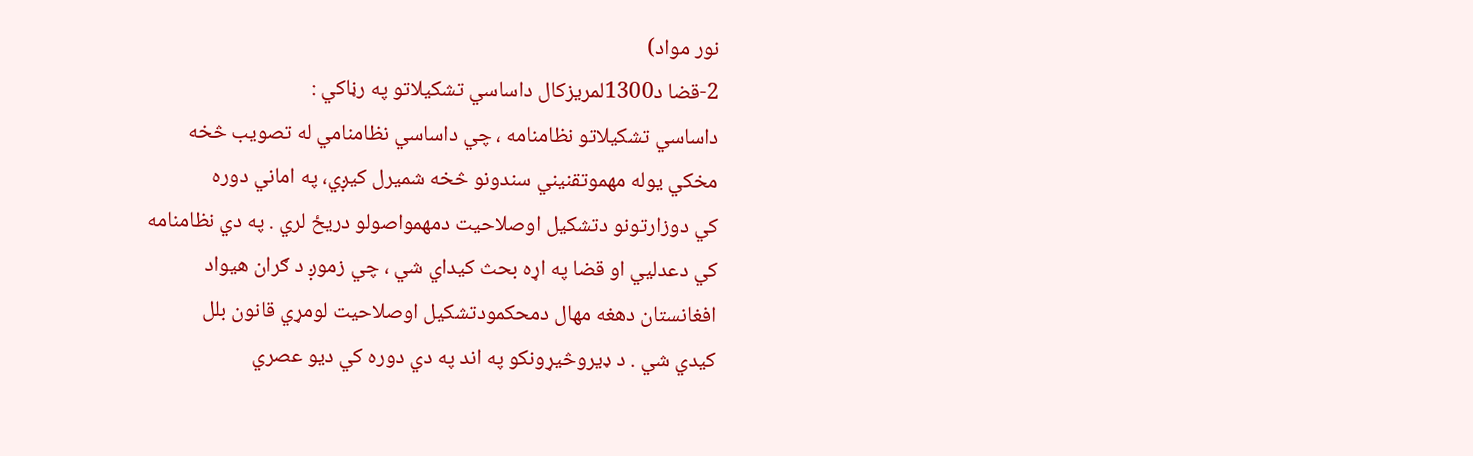نور مواد)
2-قضا د1300لمريزکال داساسي تشکيلاتو په رڼاکي :
داساسي تشکيلاتو نظامنامه ، چي داساسي نظامنامي له تصويب څخه
مخکي يوله مهموتقنيني سندونو څخه شميرل کيږي، په اماني دوره
کي دوزارتونو دتشکيل اوصلاحيت دمهمواصولو دريځ لري . په دي نظامنامه
کي دعدليي او قضا په اړه بحث کيداي شي ، چي زموږ د ګران هيواد
افغانستان دهغه مهال دمحکمودتشکيل اوصلاحيت لومړي قانون بلل
کيدي شي . د ډيروڅيړونکو په اند په دي دوره کي ديو عصري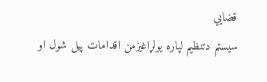قضايي
سيستم دتنظيم لپاره يولړاغيزمن اقدامات پيل شول او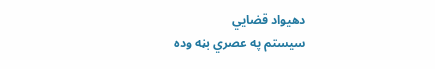دهيواد قضايي
سيستم په عصري بڼه وده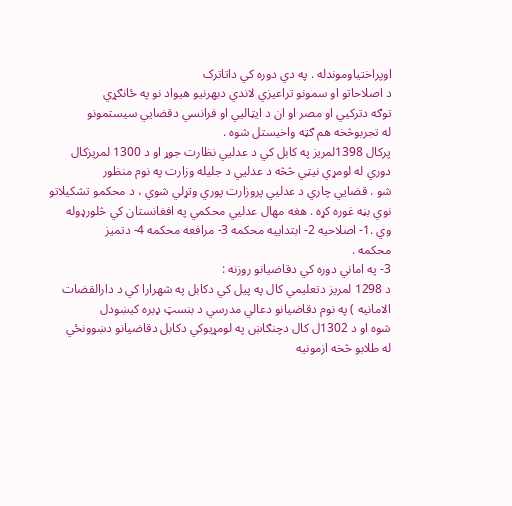اوپراختياوموندله . په دي دوره کي داتاترک
د اصلاحاتو او سمونو تراعيزي لاندي دبهرنيو هيواد نو په ځانګړي
توګه دترکيي او مصر او ان د ايټاليي او فرانسي دقضايي سيستمونو
له تجربوڅخه هم ګټه واخيستل شوه .
پرکال 1398لمريز په کابل کي د عدليي نظارت جوړ او د 1300 لمريزکال
دوري له لومړي نيټي څڅه د عدليي د جليله وزارت په نوم منظور
شو . قضايي چاري د عدليي پروزارت پوري وتړلي شوي ، د محکمو تشکيلاتو
نوي بڼه غوره کړه . هغه مهال عدليي محکمي په افغانستان کي څلورډوله
وي .1- اصلاحيه 2- ابتداييه محکمه 3- مرافعه محکمه 4- دتميز
محکمه .
3- په اماني دوره کي دقاضيانو روزنه :
د 1298 لمريز دتعليمي کال په پيل کي دکابل په شهرارا کي د دارالقضات
الامانيه ) په نوم دقاضيانو دعالي مدرسي د بنسټ ډبره کيښودل
شوه او د 1302ل کال دچنګاښ په لومړيوکي دکابل دقاضيانو دښوونځي
له طلابو څخه ازمونيه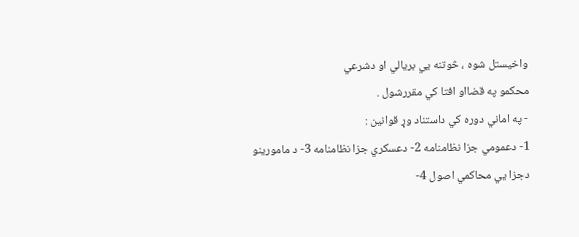واخيستل شوه ، څوتنه يي بريالي او دشرعي
محکمو په قضااو افتا کي مقررشول .
- په اماني دوره کي داستناد وړ قوانين :
1- دعمومي جزا نظامنامه 2- دعسکري جزا نظامنامه 3- د مامورينو
دجزا يي محاکمي اصول 4-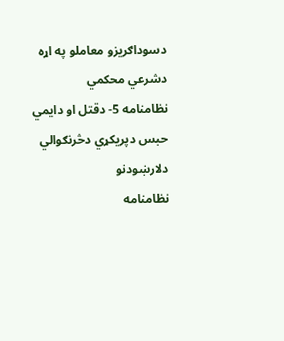دسوداګريزو معاملو په اړه دشرعي محکمي
نظامنامه 5- دقتل او دايمي حبس دپريکړي دڅرنګوالي دلارښودنو
نظامنامه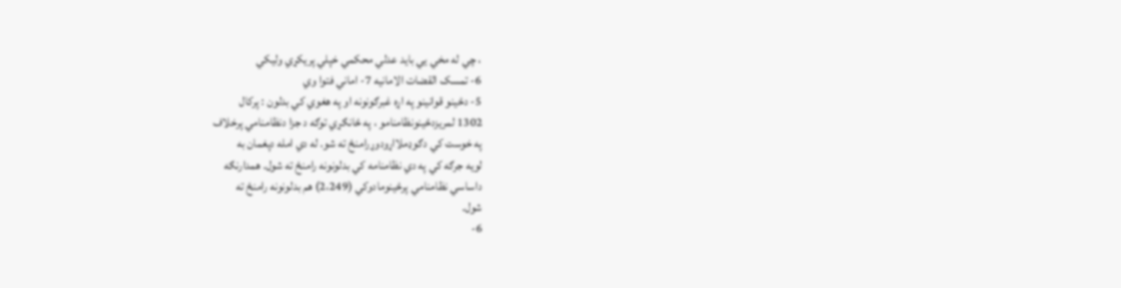، چي له مخي يي بايد عدلي محکمي خپلي پريکړي وليکي
6- تمسک القضات الامانيه 7- اماني فتوا وي
5- دځينو قوانينو په اړه غبرګونونه او په هغوي کي بدلون : پرکال
1302 لمريزدځينونظامنامو ، په ځانګړي توګه د جزا دنظامنامي پرخلاف
په خوست کي دګوډملااړودوړرامنځ ته شو. له دي امله دپغمان به
لويه جرګه کي په دي نظامنامه کي بدلونونه رامنځ ته شول. همدارنګه
داساسي نظامنامي پرځينومادوکي (2،249) هم بدلونونه رامنځ ته
شول.
6-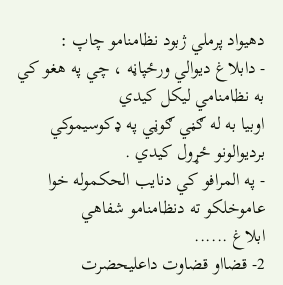دهيواد پرملي ژبود نظامنامو چاپ :
- دابلاغ ديوالي ورځپاڼه ، چي په هغو کي به نظامنامي ليکل کيدي
اوبيا به له ګڼي ګوڼي په ډکوسيموکي برديوالونو ځړول کيدي .
- په المرافو کي دنايب الحکموله خوا عاموخلکو ته دنظامنامو شفاهي
ابلاغ ......
2- قضااو قضاوت داعليحضرت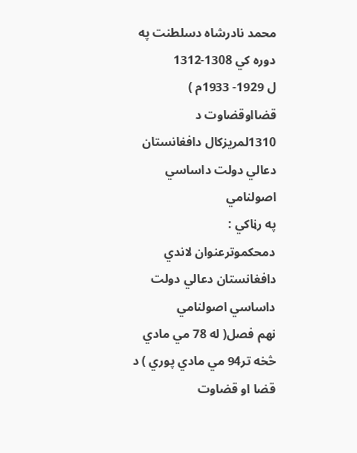محمد نادرشاه دسلطنت په دوره کي 1308-1312
ل 1929- 1933م )
قضااوقضاوت د 1310لمريزکال دافغانستان دعالي دولت داساسي اصولنامي
په رڼاکي :
دمحکموترعنوان لاندي دافغانستان دعالي دولت داساسي اصولنامي
نهم فصل( له 78 مي مادي څخه تر94 مي مادي پوري ) د قضا او قضاوت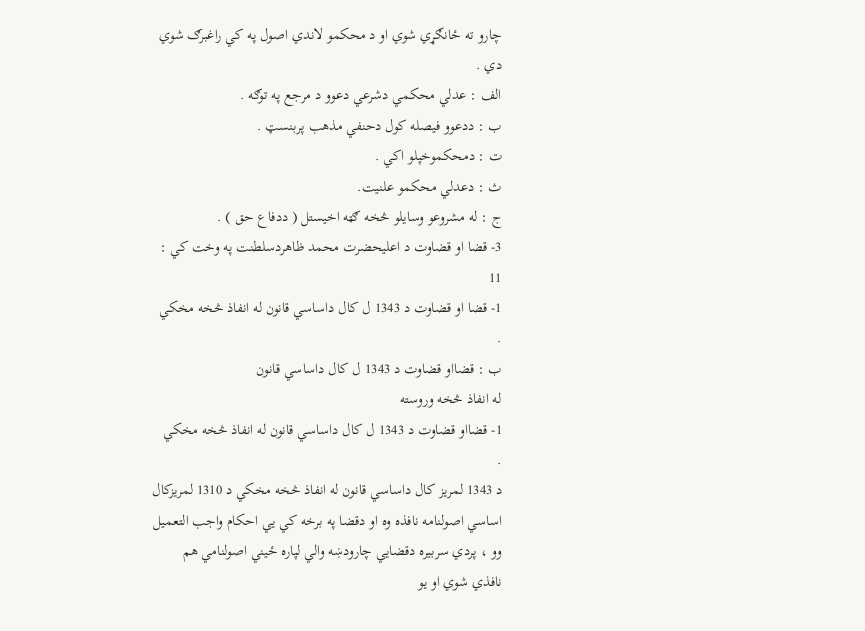چارو ته ځانګړي شوي او د محکمو لاندي اصول په کي راغبرګ شوي
دي .
الف : عدلي محکمي دشرعي دعوو د مرجع په توګه .
ب : ددعوو فيصله کول دحنفي مذهب پربنسټ .
ت : دمحکموخپلو اکي .
ث : دعدلي محکمو علنيت.
ج : له مشروعو وسايلو څخه ګټه اخيستل ( ددفاع حق ) .
3- قضا او قضاوت د اعليحضرت محمد ظاهردسلطنت په وخت کي :
11
1- قضا او قضاوت د 1343 ل کال داساسي قانون له انفاذ څخه مخکي
.
ب : قضااو قضاوت د 1343 ل کال داساسي قانون
له انفاذ څخه وروسته
1- قضااو قضاوت د 1343 ل کال داساسي قانون له انفاذ څخه مخکي
.
د 1343 لمريز کال داساسي قانون له انفاذ څخه مخکي د 1310 لمريزکال
اساسي اصولنامه نافذه وه او دقضا په برخه کي يي احکام واجب التعميل
وو ، پردي سربيره دقضايي چارودښه والي لپاره ځيني اصولنامي هم
نافذي شوي او يو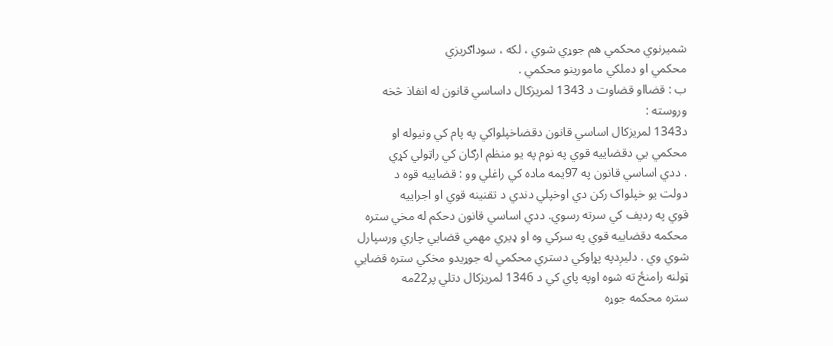شميرنوي محکمي هم جوړي شوي ، لکه ، سوداګريزي
محکمي او دملکي مامورينو محکمي .
ب : قضااو قضاوت د 1343 لمريزکال داساسي قانون له انفاذ څخه
وروسته :
د1343 لمريزکال اساسي قانون دقضاخپلواکي په پام کي ونيوله او
محکمي يي دقضاييه قوي په نوم په يو منظم ارګان کي راټولي کړي
. ددي اساسي قانون په 97يمه ماده کي راغلي وو : قضاييه قوه د
دولت يو خپلواک رکن دي اوخپلي دندي د تقنينه قوي او اجراييه
قوي په رديف کي سرته رسوي. ددي اساسي قانون دحکم له مخي ستره
محکمه دقضاييه قوي په سرکي وه او ډيري مهمي قضايي چاري ورسپارل
شوي وي . دليږدپه پړاوکي دستري محکمي له جوړيدو مخکي ستره قضايي
ټولنه رامنځ ته شوه اوپه پاي کي د 1346 لمريزکال دتلي پر22مه
ستره محکمه جوړه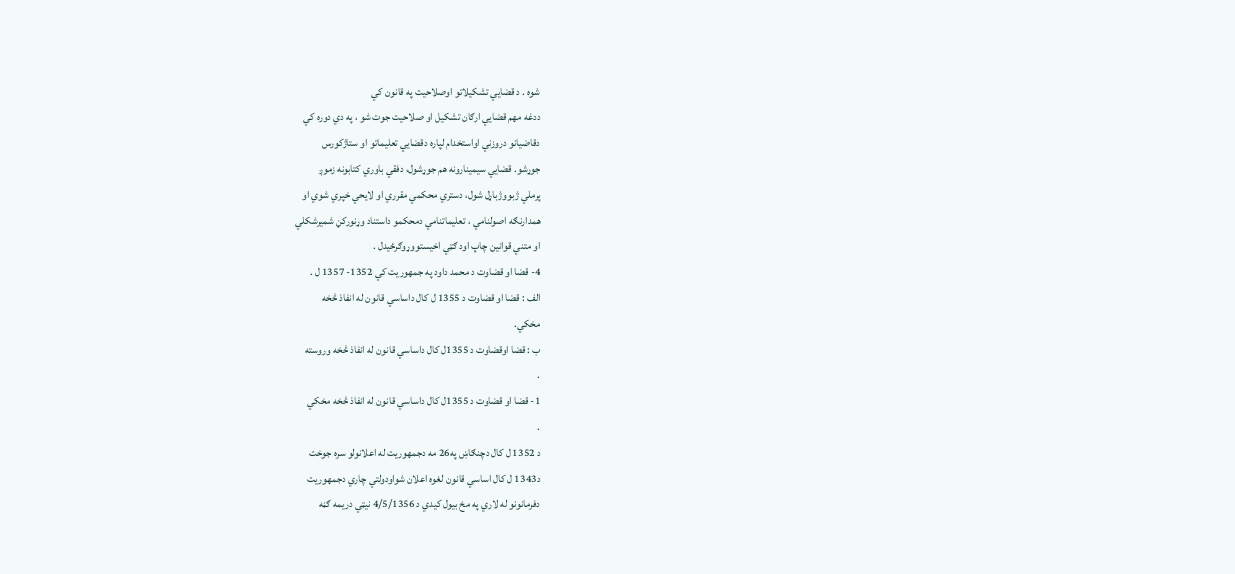شوه . د قضايي تشکيلاتو اوصلاحيت په قانون کي
ددغه مهم قضايي ارګان تشکيل او صلاحيت جوت شو ، په دي دوره کي
دقاضيانو دروزني اواستخدام لپاره دقضايي تعليماتو او ستاژکورس
جوړشو. قضايي سيمينارونه هم جوړشول، دفقي باوري کتابونه زموږ
پرملي ژبووژباړل شول، دستري محکمي مقرري او لايحي خپري شوي او
همدارنګه اصولنامي ، تعليماتنامي دمحکمو داستناد وړنورکڼ شميرشکلي
او متني قوانين چاپ اود ګټي اخيستووړوګرځيدل .
4- قضا او قضاوت د محمد داود په جمهوريت کي 1352- 1357 ل .
الف : قضا او قضاوت د 1355 ل کال داساسي قانون له انفاذ څخه
مخکي.
ب : قضا اوقضاوت د 1355ل کال داساسي قانون له انفاذ څخه وروسته
.
1- قضا او قضاوت د 1355ل کال داساسي قانون له انفاذ څخه مخکي
.
د 1352 ل کال دچنګاښ په26 مه دجمهوريت له اعلانولو سره جوخت
د1343 ل کال اساسي قانون لغوه اعلان شواودولتي چاري دجمهوريت
دفرمانونو له لاري په مخ بيول کيدي د 4/5/1356 نيټي دريمه ګڼه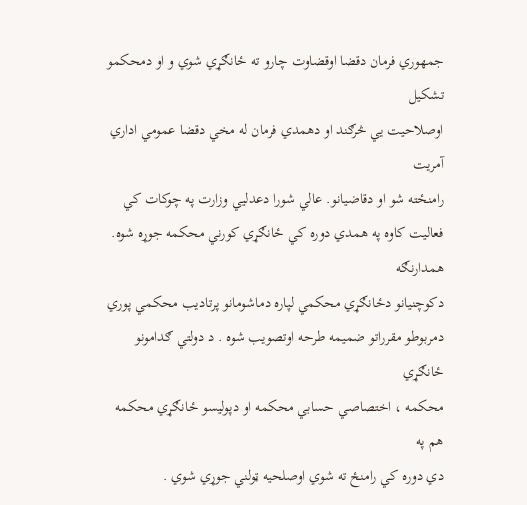جمهوري فرمان دقضا اوقضاوت چارو ته ځانګړي شوي و او دمحکمو تشکيل
اوصلاحيت يي څرګند او دهمدي فرمان له مخي دقضا عمومي اداري آمريت
رامنځته شو او دقاضيانو. عالي شورا دعدليي وزارت په چوکات کي
فعاليت کاوه په همدي دوره کي ځانګړي کورني محکمه جوړه شوه. همدارنګه
دکوچنيانو دځانګړي محکمي لپاره دماشومانو پرتاديب محکمي پوري
دمربوطو مقرراتو ضميمه طرحه اوتصويب شوه . د دولتي ګدامونو ځانګړي
محکمه ، اختصاصي حسابي محکمه او دپوليسو ځانګړي محکمه هم په
دي دوره کي رامنځ ته شوي اوصلحيه ټولني جوړي شوي .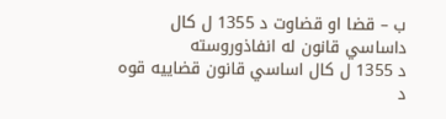ب – قضا او قضاوت د 1355 ل کال داساسي قانون له انفاذوروسته
د 1355 ل کال اساسي قانون قضاييه قوه د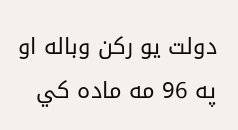دولت يو رکن وباله او
په 96 مه ماده کي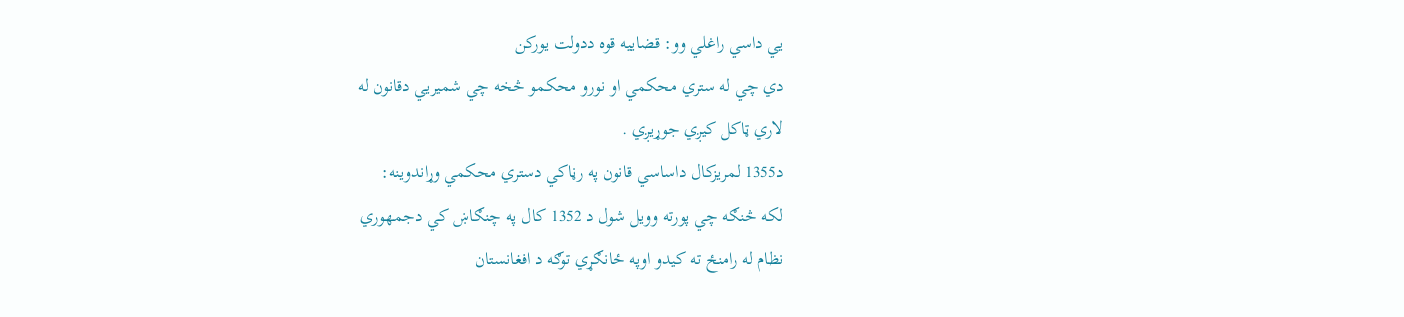يي داسي راغلي وو: قضاييه قوه ددولت يورکن
دي چي له ستري محکمي او نورو محکمو څخه چي شميريي دقانون له
لاري ټاکل کيږي جوړيږي .
د1355 لمريزکال داساسي قانون په رڼاکي دستري محکمي وړاندوينه:
لکه څنګه چي پورته وويل شول د 1352 کال په چنګاښ کي دجمهوري
نظام له رامنځ ته کيدو اوپه ځانګړي توګه د افغانستان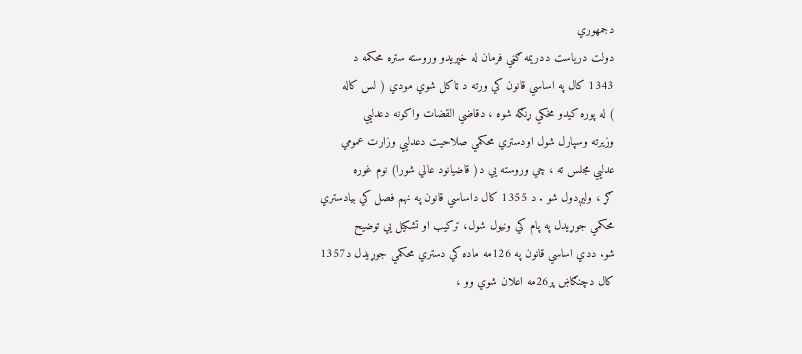دجمهوري
دولت درياست ددريمه ګڼي فرمان له خپريدو وروسته ستره محکمه د
1343 کال په اساسي قانون کي ورته د ټاکل شوي مودي ( لس کاله
) له پوره کيدو مخکي ړنګه شوه ، دقاضي القضات واکونه دعدليي
وزيرته وسپارل شول اودستري محکمي صلاحيت دعدليي وزارت عمومي
عدليي مجلس ته ، چي وروسته يي د( قاضيانود عالي شورا) نوم غوره
ګړ ، وليږدول شو . د 1355 کال داساسي قانون په نهم فصل کي بيادستري
محکمي جوړيدل په پام کي ونيول شول، ترکيب او تشکيل يي توضيح
شو. ددي اساسي قانون په 126مه ماده کي دستري محکمي جوړيدل د1357
کال دچنګاښ پر26مه اعلان شوي وو ،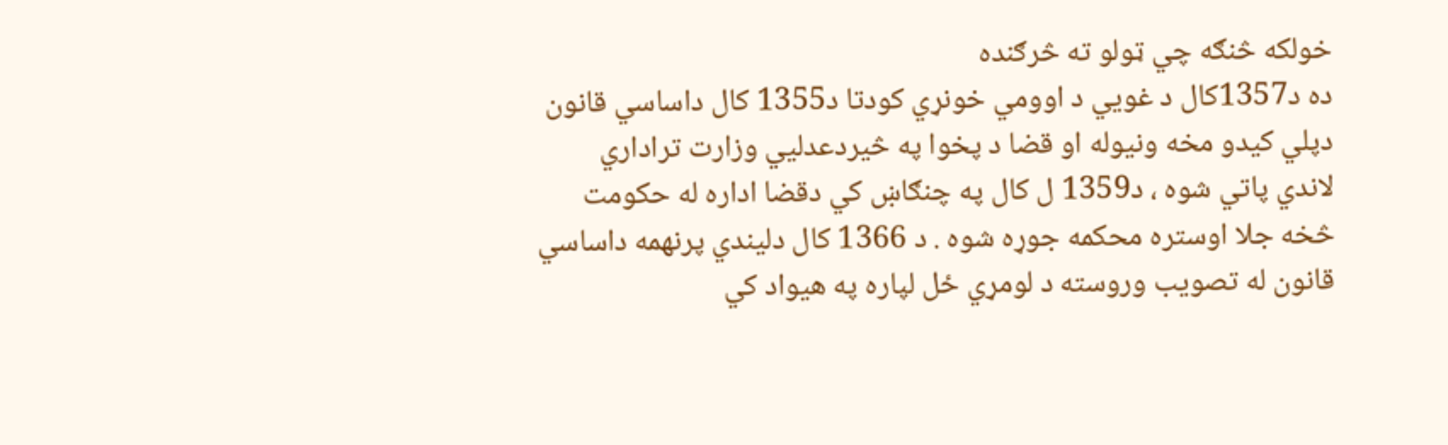خولکه څنګه چي ټولو ته څرګنده
ده د1357کال د غويي د اوومي خونړي کودتا د1355 کال داساسي قانون
دپلي کيدو مخه ونيوله او قضا د پخوا په څيردعدليي وزارت تراداري
لاندي پاتي شوه ، د1359 ل کال په چنګاښ کي دقضا اداره له حکومت
څخه جلا اوستره محکمه جوړه شوه . د 1366 کال دليندي پرنهمه داساسي
قانون له تصويب وروسته د لومړي ځل لپاره په هيواد کي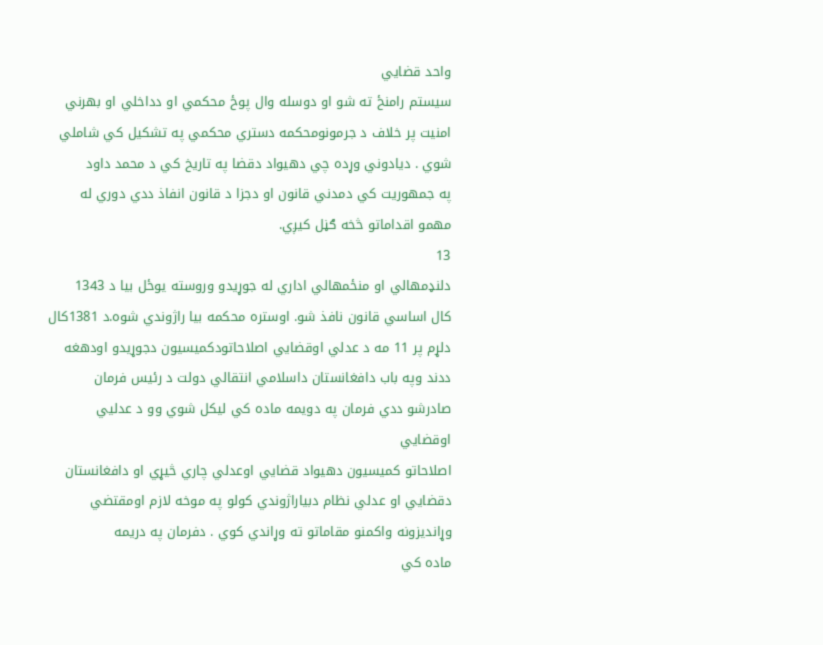واحد قضايي
سيستم رامنځ ته شو او دوسله وال پوځ محکمي او دداخلي او بهرني
امنيت پر خلاف د جرمونومحکمه دستري محکمي په تشکيل کي شاملي
شوي . ديادوني وړده چي دهيواد دقضا په تاريخ کي د محمد داود
په جمهوريت کي دمدني قانون او دجزا د قانون انفاذ ددي دوري له
مهمو اقداماتو څخه ګڼل کيږي.
13
دلنډمهالي او منځمهالي اداري له جوړيدو وروسته يوځل بيا د 1343
کال اساسي قانون نافذ شو. اوستره محکمه بيا راژوندي شوه.د 1381کال
دلړم پر 11 مه د عدلي اوقضايي اصلاحاتودکميسيون دجوړيدو اودهغه
ددند وپه باب دافغانستان داسلامي انتقالي دولت د رئيس فرمان
صادرشو ددي فرمان په دويمه ماده کي ليکل شوي وو د عدليي اوقضايي
اصلاحاتو کميسيون دهيواد قضايي اوعدلي چاري څيړي او دافغانستان
دقضايي او عدلي نظام دبياراژوندي کولو په موخه لازم اومقتضي
وړانديزونه واکمنو مقاماتو ته وړاندي کوي . دفرمان په دريمه
ماده کي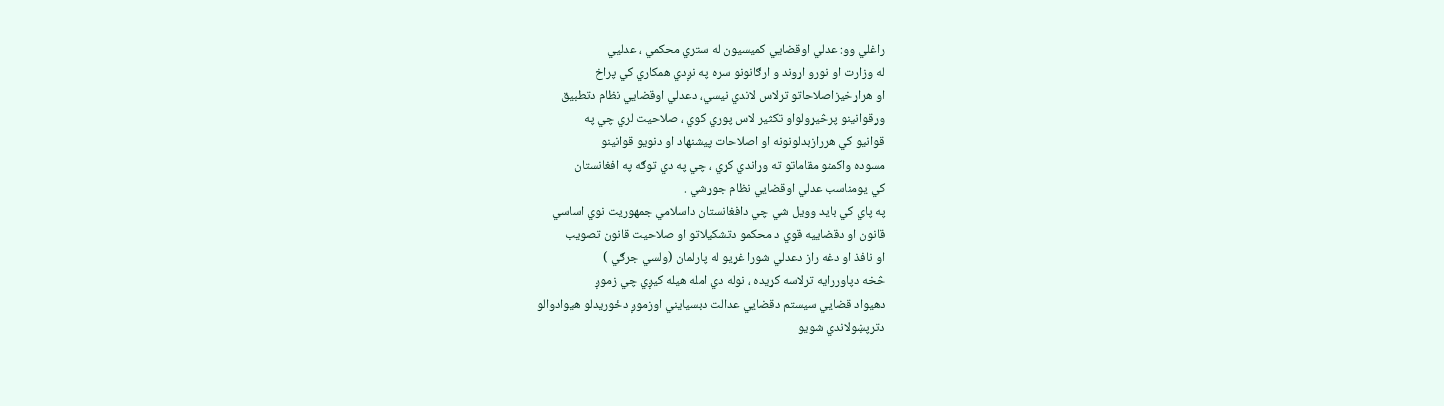راغلي وو: عدلي اوقضايي کميسيون له ستري محکمي ، عدليي
له وزارت او نورو اړوند و ارګانونو سره په نږدي همکاري کي پراخ
او هراړخيزاصلاحاتو ترلاس لاندي نيسي، دعدلي اوقضايي نظام دتطبيق
وړقوانينو پرڅيړولواو تکثير لاس پوري کوي ، صلاحيت لري چي په
قوانيو کي هررازبدلونونه او اصلاحات پيشنهاد او دنويو قوانينو
مسوده واکمنو مقاماتو ته وړاندي کړي ، چي په دي توګه په افغانستان
کي يومناسب عدلي اوقضايي نظام جوړشي .
په پاي کي بايد وويل شي چي دافغانستان داسلامي جمهوريت نوي اساسي
قانون او دقضاييه قوي د محکمو دتشکيلاتو او صلاحيت قانون تصويب
او نافذ او دغه راز دعدلي شورا غړيو له پارلمان (ولسي جرګي )
څخه دپاوررايه ترلاسه کړيده ، نوله دي امله هيله کيږي چي زموږ
دهيواد قضايي سيستم دقضايي عدالت دبسيايني اوزموږ دځوريدلو هيوادوالو
دترپښولاندي شويو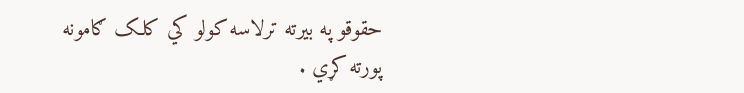حقوقو په بيرته ترلاسه کولو کي کلک ګامونه
پورته کړي .